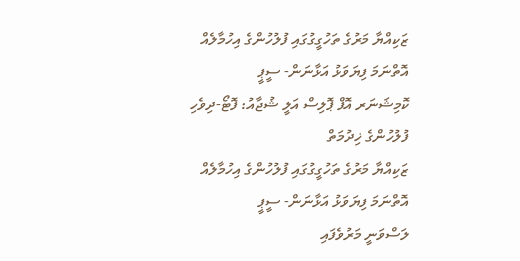ޒަކިއްޔާ މަރުގެ ތަހުގީގުގައި ފުލުހުންގެ އިހުމާލެއް އޮތްނަމަ ފިޔަވަޅު އަޅާނަން- ސީޕީ
ކޮމިޝަނަރ އޮފް ޕޮލިސް އަލީ ޝުޖާއު: ފޮޓޯ-ދިވެހި ފުލުހުންގެ ޚިދުމަތް
ޒަކިއްޔާ މަރުގެ ތަހުގީގުގައި ފުލުހުންގެ އިހުމާލެއް އޮތްނަމަ ފިޔަވަޅު އަޅާނަން- ސީޕީ
ލަސްވަނީ މަރުވެފައި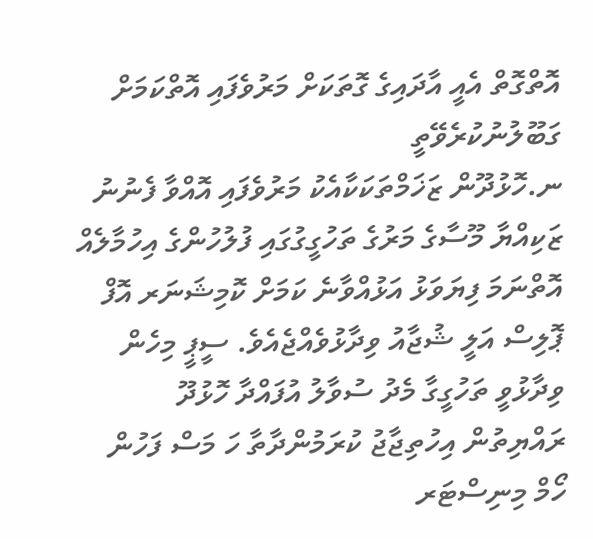އޮތްގޮތް އެއީ އާދައިގެ ގޮތަކަށް މަރުވެފައި އޮތްކަމަށް ގަބޫލުނުކުރެވޭތީ
ނ.ހޮޅުދޫން ޒަޚަމްތަކަކާއެކު މަރުވެފައި އޮއްވާ ފެނުނު ޒަކިއްޔާ މޫސާގެ މަރުގެ ތަހުގީގުގައި ފުލުހުންގެ އިހުމާލެއް އޮތްނަމަ ފިޔަވަޅު އަޅުއްވާނެ ކަމަށް ކޮމިޝަނަރ އޮފް ޕޮލިސް އަލީ ޝުޖާއު ވިދާޅުވެއްޖެއެވެ. ސީޕީ މިހެން ވިދާޅުވީ ތަހުގީގާ މެދު ސުވާލު އުފައްދާ ހޮޅުދޫ ރައްޔިތުން އިހުތިޖާޖު ކުރަމުންދާތާ ހަ މަސް ފަހުން ހޯމް މިނިސްޓަރ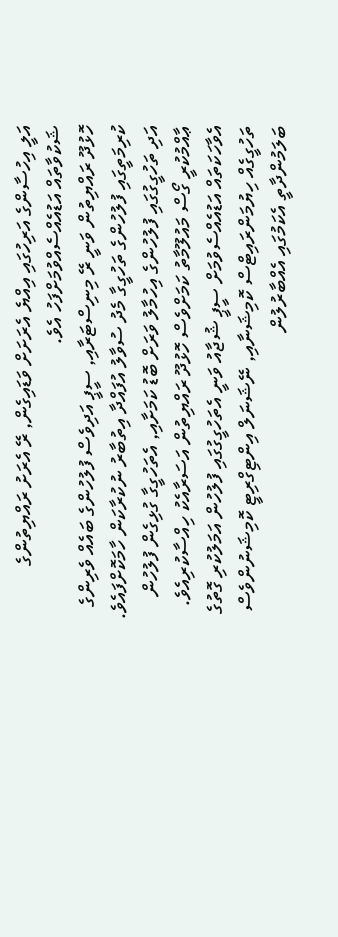އަލީ އިހުސާންގެ އަރިހުގައި އިއްޔެ އެރަށަށް ވަޑައިގެން, ރޭ އެރަށު ރައްޔިތުންގެ ޝަކުވާތައް އަޑުއެއްސެއްވުމަށްފަހު އެވެ.
ހޮޅުދޫ ރައްޔިތުން ވަނީ ރޭ މިނިސްޓަރާއި, ސީޕީ އަދިވެސް ފުލުހުންގެ ބައެއް ވެރިންގެ ކުރިމަތީގައި ފުލުހުންގެ ތަހުގީގާ މެދު ސުވާލު އުފައްދާ އިތުބާރު ނުކުރާކަން ހާމަކޮށްފައެވެ. އަދި ތަހުގީގުގައި ފުލުހުންގެ އިހުމާލު ވަރަށް ބޮޑު ކަމަށާއި, އެތަހުގީގާ ގުޅިގެން ފުލުހުން ޢާއްމުކުރީ ގޯސް މައުލޫމާތު ކަމަށްވެސް ހޮޅުދޫ ރައްޔިތުން އަސަރާއެކު ހިއްސާކުރިއެވެ.
އެވާހަކަތައް އަޑުއެއްސެވުމަށް ސީޕީ ޝުޖާއު ވަނީ އެތަހުގީގުގައި ފުލުހުން އަމަލުކުރި ގޮތުގެ ތަހުގީގެއް ހިޔުމަންރައިޓްސް ކޮމިޝަނާއި, ނޭޝަނަލް އިންޓިގްރިޓީ ކޮމިޝަނުންވެސް ބަލަމުންދާތީ އެކަމުގައި އެއްބާރުލުން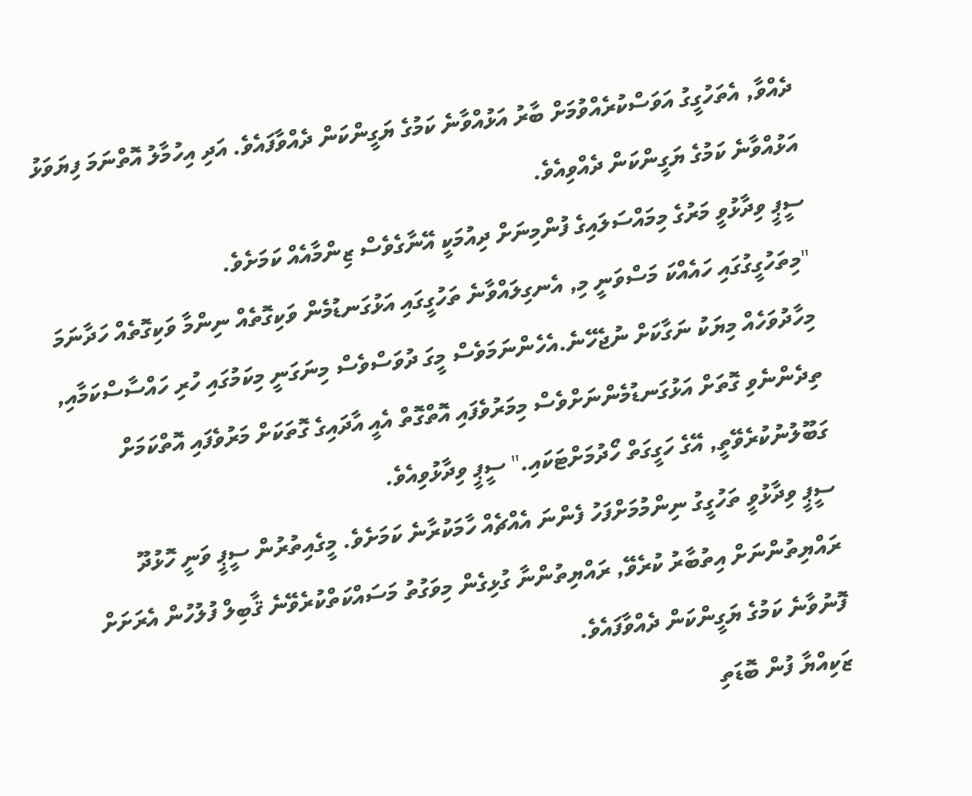ދެއްވާ, އެތަހުގީގު އަވަސްކުރެއްވުމަށް ބާރު އަޅުއްވާނެ ކަމުގެ ޔަގީންކަން ދެއްވާފައެވެ. އަދި އިހުމާލު އޮތްނަމަ ފިޔަވަޅު އަޅުއްވާނެ ކަމުގެ ޔަގީންކަން ދެއްވިއެވެ.
ސީޕީ ވިދާޅުވީ މަރުގެ މިމައްސަލައިގެ ފުންމިނަށް ދިއުމަކީ އޭނާގެވެސް ޒިންމާއެއް ކަމަށެވެ.
"މިތަހުގީގުގައި ހައެއްކަ މަސްވަނީ މި, އެނގިލައްވާނެ ތަހުގީގައި އަޅުގަނޑުމެން ވަކިގޮތެއް ނިންމާ ވަކިގޮތެއް ހަދާނަމަ މިހާދުވަހެއް މިޔަކު ނަގާކަށް ނުޖެހޭނެ.އެހެންނަމަވެސް މީގަ ދުވަސްވެސް މިނަގަނީ މިކަމުގައި ހުރި ހައްސާސްކަމާއި, ތިދެންނެވި ގޮތަށް އަޅުގަނޑުމެންނަށްވެސް މިމަރުވެފައި އޮތްގޮތް އެއީ އާދައިގެ ގޮތަކަށް މަރުވެފައި އޮތްކަމަށް ގަބޫލުނުކުރެވޭތީ, އޭގެ ހަގީގަތް ހޯދުމަށްޓަކައި." ސީޕީ ވިދާޅުވިއެވެ.
ސީޕީ ވިދާޅުވީ ތަހުގީގު ނިންމުމަށްފަހު ފެންނަ އެއްޗެއް ހާމަކުރާނެ ކަމަށެވެ. މީގެއިތުރުން ސީޕީ ވަނީ ހޮޅުދޫ ރައްޔިތުންނަށް އިތުބާރު ކުރެވޭ, ރައްޔިތުންނާ ގުޅިގެން މިވަގުތު މަސައްކަތްކުރެވޭނެ ޤާބިލް ފުލުހުން އެރަށަށް ފޮނުވާނެ ކަމުގެ ޔަގީންކަން ދެއްވާފައެވެ.
ޒަކިއްޔާ ފުން ބޮޑަތި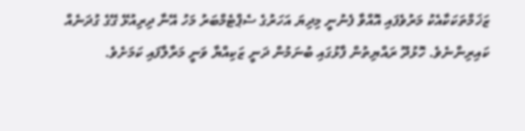ޒަޚަމްތަކަކާއެކު މަރުވެފައި އޮއްވާ ފެނުނީ މިދިޔަ އަހަރުގެ ސެޕްޓެމްބަރު މަހު އޭނާ ދިރިއުޅޭ ގޭގެ ގުދަނެއް ކައިރިންނެވެ. ހޮޅުދޫ ރައްޔިތުން ފާޅުގައި ބުނަމުން ދަނީ ޒަކިއްޔާ ވަނީ މަރާލާފައި ކަމަށެވެ.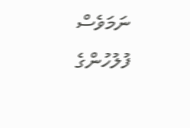ނަމަވެސް ފުލުހުންގެ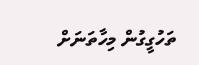ތަހުގީގުން މިހާތަނަށް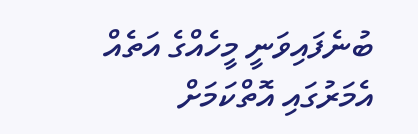ބުނެފައިވަނީ މީހެއްގެ އަތެއް އެމަރުގައި އޮތްކަމަށް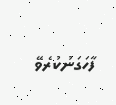ފާހަގަނުކުރެވޭ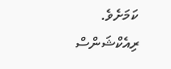ކަމަށެވެ.
ރިއެކްޝަންސް